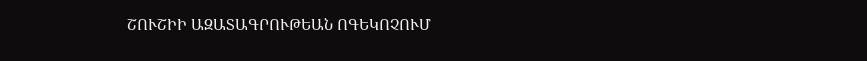ՇՈՒՇԻԻ ԱԶԱՏԱԳՐՈՒԹԵԱՆ ՈԳԵԿՈՉՈՒՄ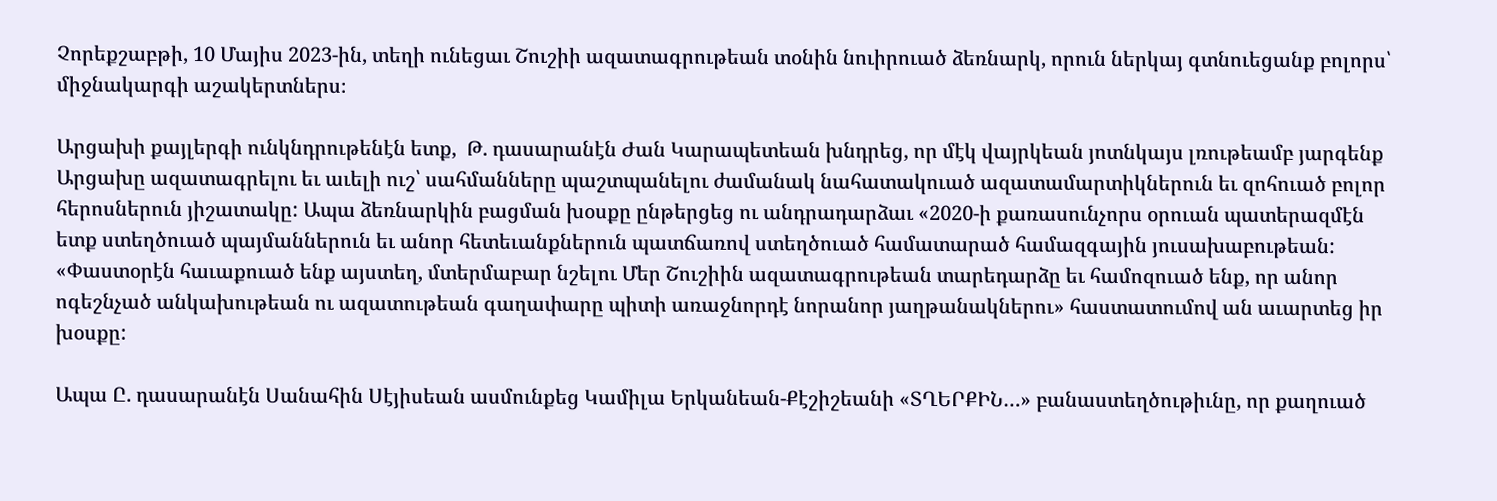Չորեքշաբթի, 10 Մայիս 2023-ին, տեղի ունեցաւ Շուշիի ազատագրութեան տօնին նուիրուած ձեռնարկ, որուն ներկայ գտնուեցանք բոլորս՝ միջնակարգի աշակերտներս։

Արցախի քայլերգի ունկնդրութենէն ետք,  Թ. դասարանէն Ժան Կարապետեան խնդրեց, որ մէկ վայրկեան յոտնկայս լռութեամբ յարգենք Արցախը ազատագրելու եւ աւելի ուշ՝ սահմանները պաշտպանելու ժամանակ նահատակուած ազատամարտիկներուն եւ զոհուած բոլոր հերոսներուն յիշատակը: Ապա ձեռնարկին բացման խօսքը ընթերցեց ու անդրադարձաւ «2020-ի քառասունչորս օրուան պատերազմէն ետք ստեղծուած պայմաններուն եւ անոր հետեւանքներուն պատճառով ստեղծուած համատարած համազգային յուսախաբութեան:  «Փաստօրէն հաւաքուած ենք այստեղ, մտերմաբար նշելու Մեր Շուշիին ազատագրութեան տարեդարձը եւ համոզուած ենք, որ անոր ոգեշնչած անկախութեան ու ազատութեան գաղափարը պիտի առաջնորդէ նորանոր յաղթանակներու» հաստատումով ան աւարտեց իր խօսքը:

Ապա Ը. դասարանէն Սանահին Սէյիսեան ասմունքեց Կամիլա Երկանեան-Քէշիշեանի «ՏՂԵՐՔԻՆ…» բանաստեղծութիւնը, որ քաղուած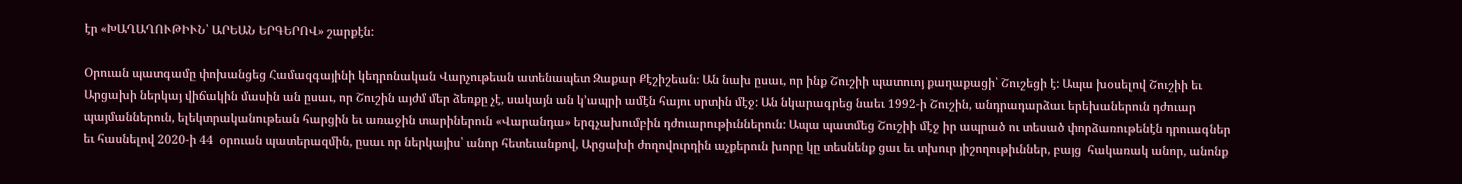էր «ԽԱՂԱՂՈՒԹԻՒՆ՝ ԱՐԵԱՆ ԵՐԳԵՐՈՎ» շարքէն:

Օրուան պատգամը փոխանցեց Համազգայինի կեդրոնական Վարչութեան ատենապետ Զաքար Քէշիշեան։ Ան նախ ըսաւ, որ ինք Շուշիի պատուոյ քաղաքացի՝ Շուշեցի է: Ապա խօսելով Շուշիի եւ Արցախի ներկայ վիճակին մասին ան ըսաւ, որ Շուշին այժմ մեր ձեռքը չէ, սակայն ան կ’ապրի ամէն հայու սրտին մէջ: Ան նկարագրեց նաեւ 1992-ի Շուշին, անդրադարձաւ երեխաներուն դժուար պայմաններուն, ելեկտրականութեան հարցին եւ առաջին տարիներուն «Վարանդա» երգչախումբին դժուարութիւններուն: Ապա պատմեց Շուշիի մէջ իր ապրած ու տեսած փորձառութենէն դրուագներ եւ հասնելով 2020-ի 44  օրուան պատերազմին, ըսաւ որ ներկայիս՝ անոր հետեւանքով, Արցախի ժողովուրդին աչքերուն խորը կը տեսնենք ցաւ եւ տխուր յիշողութիւններ, բայց  հակառակ անոր, անոնք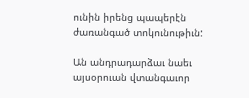ունին իրենց պապերէն ժառանգած տոկունութիւն:

Ան անդրադարձաւ նաեւ այսօրուան վտանգաւոր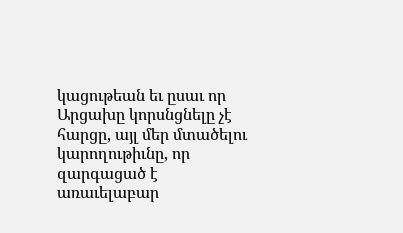կացութեան եւ ըսաւ որ Արցախը կորսնցնելը չէ հարցը, այլ մեր մտածելու կարողութիւնը, որ զարգացած է առաւելաբար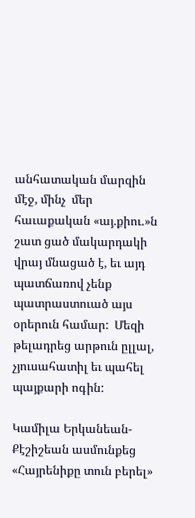անհատական մարզին մէջ, մինչ  մեր հաւաքական «այ.քիու.»ն շատ ցած մակարդակի վրայ մնացած է, եւ այդ պատճառով չենք պատրաստուած այս օրերուն համար:  Մեզի թելադրեց արթուն ըլլալ, չյուսահատիլ եւ պահել պայքարի ոգին:

Կամիլա Երկանեան-Քէշիշեան ասմունքեց «Հայրենիքը տուն բերել»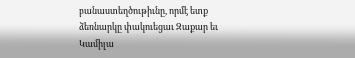բանաստեղծութիւնը, որմէ ետք ձեռնարկը փակուեցաւ Զաքար եւ Կամիլա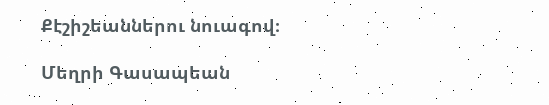Քէշիշեաններու նուագով։

Մեղրի Գասապեան